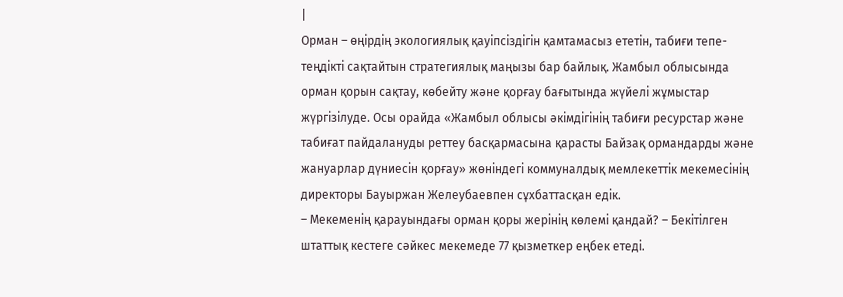|
Орман – өңірдің экологиялық қауіпсіздігін қамтамасыз ететін, табиғи тепе-теңдікті сақтайтын стратегиялық маңызы бар байлық. Жамбыл облысында орман қорын сақтау, көбейту және қорғау бағытында жүйелі жұмыстар жүргізілуде. Осы орайда «Жамбыл облысы әкімдігінің табиғи ресурстар және табиғат пайдалануды реттеу басқармасына қарасты Байзақ ормандарды және жануарлар дүниесін қорғау» жөніндегі коммуналдық мемлекеттік мекемесінің
директоры Бауыржан Желеубаевпен сұхбаттасқан едік.
– Мекеменің қарауындағы орман қоры жерінің көлемі қандай? – Бекітілген штаттық кестеге сәйкес мекемеде 77 қызметкер еңбек етеді.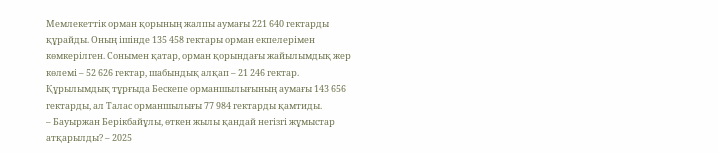Мемлекеттік орман қорының жалпы аумағы 221 640 гектарды құрайды. Оның ішінде 135 458 гектары орман екпелерімен көмкерілген. Сонымен қатар, орман қорындағы жайылымдық жер көлемі – 52 626 гектар, шабындық алқап – 21 246 гектар. Құрылымдық тұрғыда Бескепе орманшылығының аумағы 143 656 гектарды, ал Талас орманшылығы 77 984 гектарды қамтиды.
– Бауыржан Берікбайұлы, өткен жылы қандай негізгі жұмыстар атқарылды? – 2025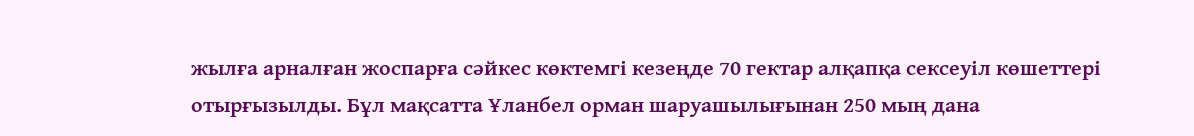жылға арналған жоспарға сәйкес көктемгі кезеңде 70 гектар алқапқа сексеуіл көшеттері отырғызылды. Бұл мақсатта Ұланбел орман шаруашылығынан 250 мың дана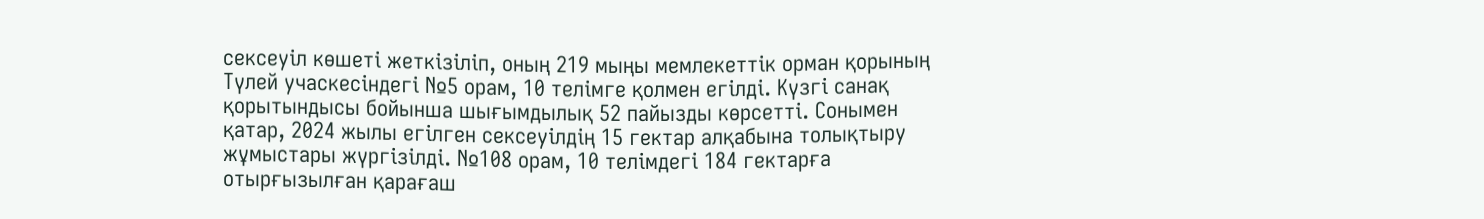сексеуіл көшеті жеткізіліп, оның 219 мыңы мемлекеттік орман қорының Түлей учаскесіндегі №5 орам, 10 телімге қолмен егілді. Күзгі санақ қорытындысы бойынша шығымдылық 52 пайызды көрсетті. Сонымен қатар, 2024 жылы егілген сексеуілдің 15 гектар алқабына толықтыру жұмыстары жүргізілді. №108 орам, 10 телімдегі 184 гектарға отырғызылған қарағаш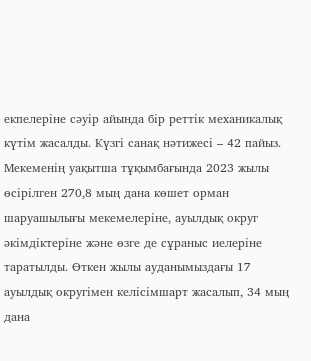екпелеріне сәуір айында бір реттік механикалық күтім жасалды. Күзгі санақ нәтижесі – 42 пайыз. Мекеменің уақытша тұқымбағында 2023 жылы өсірілген 270,8 мың дана көшет орман шаруашылығы мекемелеріне, ауылдық округ әкімдіктеріне және өзге де сұраныс иелеріне таратылды. Өткен жылы ауданымыздағы 17 ауылдық округімен келісімшарт жасалып, 34 мың дана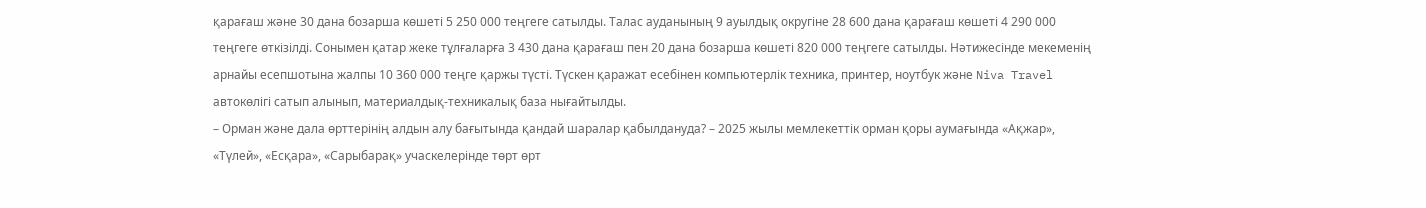қарағаш және 30 дана бозарша көшеті 5 250 000 теңгеге сатылды. Талас ауданының 9 ауылдық округіне 28 600 дана қарағаш көшеті 4 290 000 теңгеге өткізілді. Сонымен қатар жеке тұлғаларға 3 430 дана қарағаш пен 20 дана бозарша көшеті 820 000 теңгеге сатылды. Нәтижесінде мекеменің арнайы есепшотына жалпы 10 360 000 теңге қаржы түсті. Түскен қаражат есебінен компьютерлік техника, принтер, ноутбук және Niva Travel автокөлігі сатып алынып, материалдық-техникалық база нығайтылды.
– Орман және дала өрттерінің алдын алу бағытында қандай шаралар қабылдануда? – 2025 жылы мемлекеттік орман қоры аумағында «Ақжар», «Түлей», «Есқара», «Сарыбарақ» учаскелерінде төрт өрт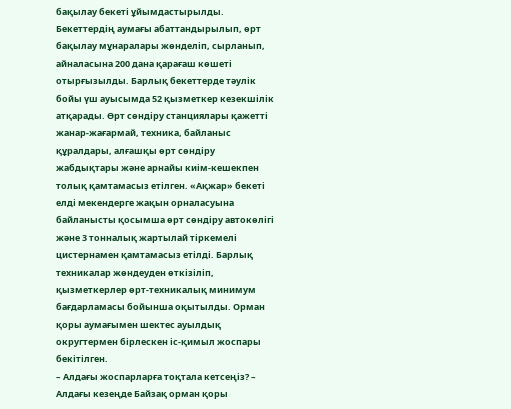бақылау бекеті ұйымдастырылды. Бекеттердің аумағы абаттандырылып, өрт бақылау мұнаралары жөнделіп, сырланып, айналасына 200 дана қарағаш көшеті отырғызылды. Барлық бекеттерде тәулік бойы үш ауысымда 52 қызметкер кезекшілік атқарады. Өрт сөндіру станциялары қажетті жанар-жағармай, техника, байланыс құралдары, алғашқы өрт сөндіру жабдықтары және арнайы киім-кешекпен толық қамтамасыз етілген. «Ақжар» бекеті елді мекендерге жақын орналасуына байланысты қосымша өрт сөндіру автокөлігі және 3 тонналық жартылай тіркемелі цистернамен қамтамасыз етілді. Барлық техникалар жөндеуден өткізіліп, қызметкерлер өрт-техникалық минимум бағдарламасы бойынша оқытылды. Орман қоры аумағымен шектес ауылдық округтермен бірлескен іс-қимыл жоспары бекітілген.
– Алдағы жоспарларға тоқтала кетсеңіз? – Алдағы кезеңде Байзақ орман қоры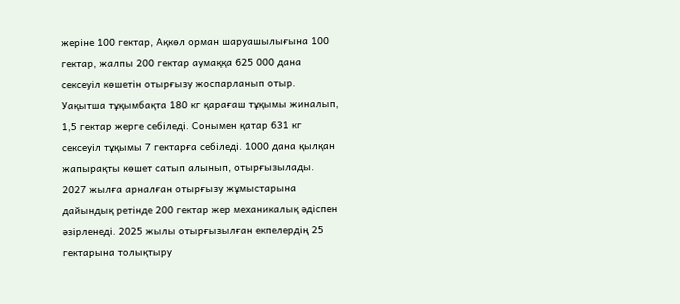жеріне 100 гектар, Ақкөл орман шаруашылығына 100 гектар, жалпы 200 гектар аумаққа 625 000 дана сексеуіл көшетін отырғызу жоспарланып отыр. Уақытша тұқымбақта 180 кг қарағаш тұқымы жиналып, 1,5 гектар жерге себіледі. Сонымен қатар 631 кг сексеуіл тұқымы 7 гектарға себіледі. 1000 дана қылқан жапырақты көшет сатып алынып, отырғызылады. 2027 жылға арналған отырғызу жұмыстарына дайындық ретінде 200 гектар жер механикалық әдіспен әзірленеді. 2025 жылы отырғызылған екпелердің 25 гектарына толықтыру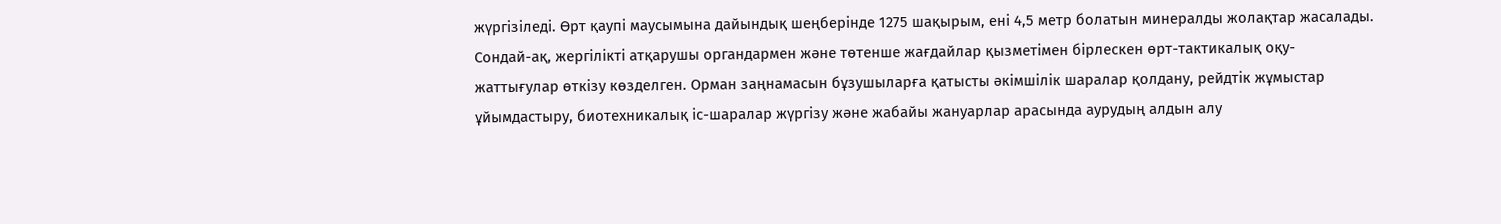жүргізіледі. Өрт қаупі маусымына дайындық шеңберінде 1275 шақырым, ені 4,5 метр болатын минералды жолақтар жасалады. Сондай-ақ, жергілікті атқарушы органдармен және төтенше жағдайлар қызметімен бірлескен өрт-тактикалық оқу-жаттығулар өткізу көзделген. Орман заңнамасын бұзушыларға қатысты әкімшілік шаралар қолдану, рейдтік жұмыстар ұйымдастыру, биотехникалық іс-шаралар жүргізу және жабайы жануарлар арасында аурудың алдын алу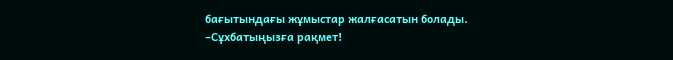бағытындағы жұмыстар жалғасатын болады. –Сұхбатыңызға рақмет!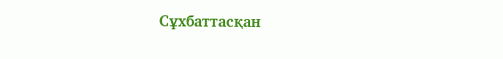Сұхбаттасқан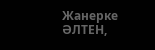Жанерке ӘЛТЕН,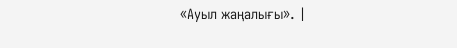«Ауыл жаңалығы». |